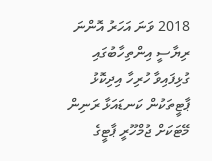2018 ވަނަ އަހަރު އޮންނަ ރިޔާސީ އިންތިހާބުގައި ގުޅިފައިވާ ހުރިހާ އިދިކޮޅު ޕާޓީތަކުން ކަނޑައަޅާ ރަނިން މޭޓަކަށް ޖުމްހޫރީ ޕާޓީގެ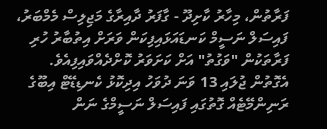ފަރާތުން، މިހާރު ކާށިދޫ - ގާފަރު ދާއިރާގެ މަޖިލިސް މެމްބަރު، ފައިސަލް ނަސީމް ކަނޑައަޅައިފިކަން ވަރަށް އިތުބާރު ހުރި ފަރާތަކުން "ވަގުތު" އަށް ކަށަވަރު ކޮށްދެއްވައިފިއެވެ.
އެގޮތުން ޖުލައި 13 ވަނަ ދުވަހު އިދިކޮޅު ކެނޑިޑޭޓް އިބޫގެ ރަނިންމޭޓެއް ގޮތުގައި ފައިސަލް ނަސީމްގެ ނަން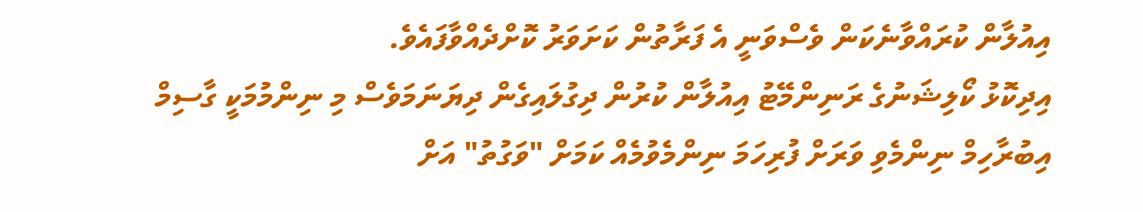އިއުލާން ކުރައްވާނެކަން ވެސްވަނީ އެ ފަރާތުން ކަށަވަރު ކޮށްދެއްވާފައެވެ.
އިދިކޮޅު ކޯލިޝަނުގެ ރަނިންމޭޓު އިއުލާން ކުރުން ދިގުލައިގެން ދިޔަނަމަވެސް މި ނިންމުމަކީ ގާސިމް އިބުރާހިމް ނިންމެވި ވަރަށް ފުރިހަމަ ނިންމެވުމެއް ކަމަށް "ވަގުތު" އަށް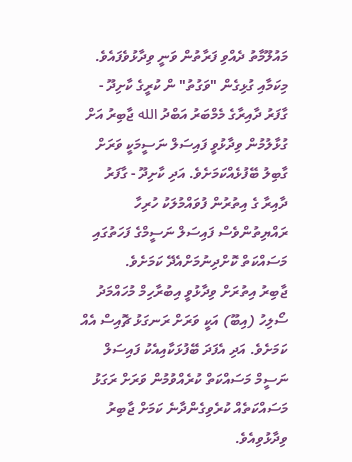މައުލޫމާތު ދެއްވި ފަރާތުން ވަނީ ވިދާޅުވެފައެވެ.
މިކަމާއި ގުޅިގެން "ވަގުތު" ން ކުރީގެ ކާށިދޫ - ގާފަރު ދާއިރާގެ މެމްބަރު އަބްދު الله ޖާބިރު އަށް ގުޅާލުމުން ވިދާޅުވީ ފައިސަލް ނަސީމަކީ ވަރަށް ގާބިލު ބޭފުޅެއްކަމަށެވެ. އަދި ކާށިދޫ - ގާފަރު ދާއިރާ ގެ އިތުރުން ފުވައްމުލަކު ހުރިހާ ރައްޔިތުންވެސް ފައިސަލް ނަސީމްގެ ފަހަތުގައި މަސައްކަތް ކޮށްދިނުމަށްއެދޭ ކަމަށެވެ.
ޖާބިރު އިތުރަށް ވިދާޅުވީ އިބުރާހިމް މުހައްމަދު ސޯލިހު (އިބޫ) އަކީ ވަރަށް ރަނގަޅު ޗޮއިސް އެއް ކަމަށެވެ. އަދި އެފަދަ ބޭފުޅަކާއިއެކު ފައިސަލް ނަސީމް މަސައްކަތް ކުރެއްވުމުން ވަރަށް ރަގަޅު މަސައްކަތެއް ކުރެވިގެންދާނެ ކަމަށް ޖާބިރު ވިދާޅުވިއެވެ.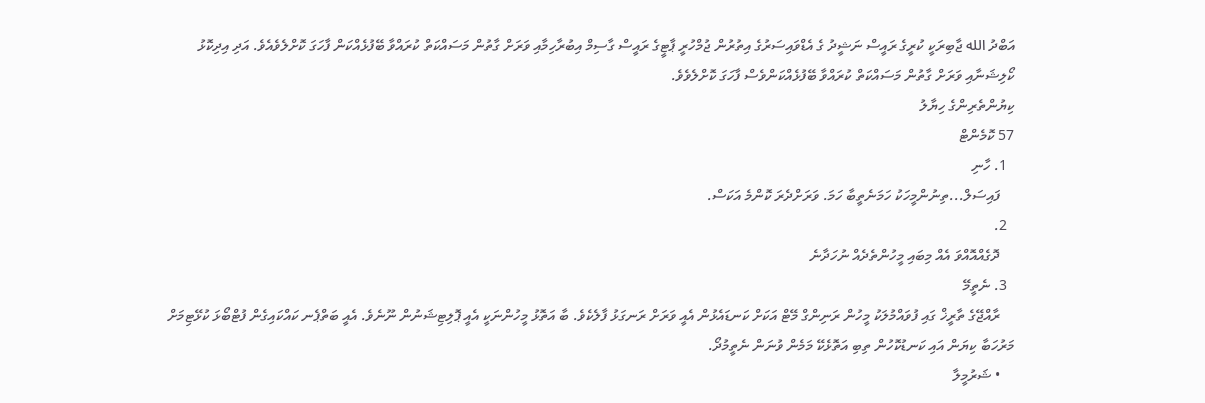އަބްދު الله ޖާބިރަކީ ކުރީގެ ރައީސް ނަޝީދު ގެ އެޑްވައިސަރުގެ އިތުރުން ޖުމްހުރީ ޕާޓީގެ ރައީސް ގާސިމް އިބުރާހިމާއި ވަރަށް ގާތުން މަސައްކަތް ކުރައްވާ ބޭފުޅެއްކަން ފާހަގަ ކޮށްލެވެއެވެ. އަދި އިދިކޮޅު ކޯލިޝަނާއި ވަރަށް ގާތުން މަސައްކަތް ކުރައްވާ ބޭފުޅެއްކަންވެސް ފާހަގަ ކޮށްލެވެވެ.
ކިޔުންތެރިންގެ ހިޔާލު
57 ކޮމެންޓް
  1. ހާނި
    ފައިސަލް...ތިނުންމީހަކު ހަމަނެތީބާ ހަމަ. ވަރަށްދެރަ ކޮންމެ އަކަސް.
  2.
    ދޮގެއްއޮއްވަ އެއް މިބައި މީހުންތެދެއް ނުހަދާނެ
  3. ނެތީމޭ
    ރާއްޖޭގެ ތާރީޚް ގައި ފުވައްމުލަކު މީހުން ރަނިންގް މޭޓް އަކަށް ކަނޑައެޅުން އެއީ ވަރަށް ރަނގަޅު ފާލެކެވެ. ބާ އަތޮޅު މީހުންނަކީ އެއީ ޕޮލިޓިޝަނުން ނޫނެވެ. އެއީ ބަތްޕެނ ކައްކައިގެން ފުޓްބޯޅަ ކުޅޭޓިމަށް މަރުހަބާ ކިޔަން އައި ކަނޑުކޮހުން ތިބި އަތޮޅެކޭ މަމެން ވުނަން ނެތީމުދޯ.
    • ޝަރުމީލާ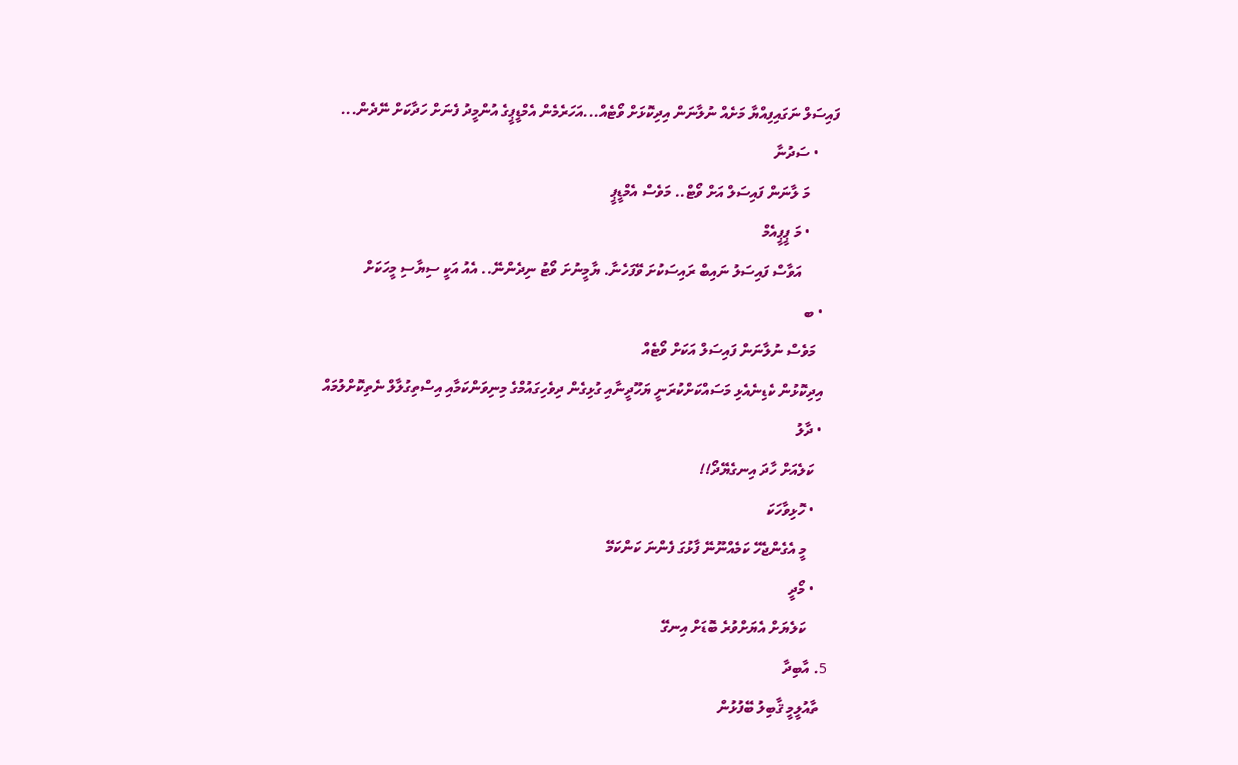ފައިސަލް ނަގައިފިއްޔާ މަށެއް ނުލާނަން އިދިކޮޅަށް ވޯޓެއް...އަހަރެމެން އެމްޑީޕީގެ އުންމީދު ފެނަށް ހަދާކަށް ނޭދެން...
      • ސަދުނާ
        މަ ލާނަން ފައިސަލް އަށް ވޯޓް.. މަވެސް އެމްޑީޕީ
        • މަ ޕީޕީއެމް
          އަވާސް ފައިސަލު ނައިބް ރައިސަކުށަ ވޭފަހެނާ. ޔާމީނުށަ ވޯޓު ނިދެންނޭ.. އެއު އަކީ ސިޔާސި މީހަކަށް
    • ބ
      މަވެސް ނުލާނަން ފައިސަލް އަކަށް ވޯޓެއް
    އިދިކޮޅުން ކެޑިނެއެޅި މަސައްކަށްކުރަނީ ޔަހޫދީނާއި ގުޅިގެން ދިވެހިގައުމްގެ މިނިވަންކަމާއި އިސްތިގުލާލް ނެތިކޮށްލުމައް
    • ދާލު
      ކަލެއަށް ހާދަ އިނގެޔޭދޯ!!
      • ހޮޅިވާހަކަ
        މީ އެގެންޖެހޭ ކަމެއްނޫނޭ ފާޅުގަ ފެންނަ ކަންކަމޭ
      • މޯދީ
        ކަލެޔަށް އެޔަށްވުރެ ބޮޑަށް އިނގޭ
  5. އާބިދާ
    ތާއުލީމީ ޤާބިލު ބޭފުޅުން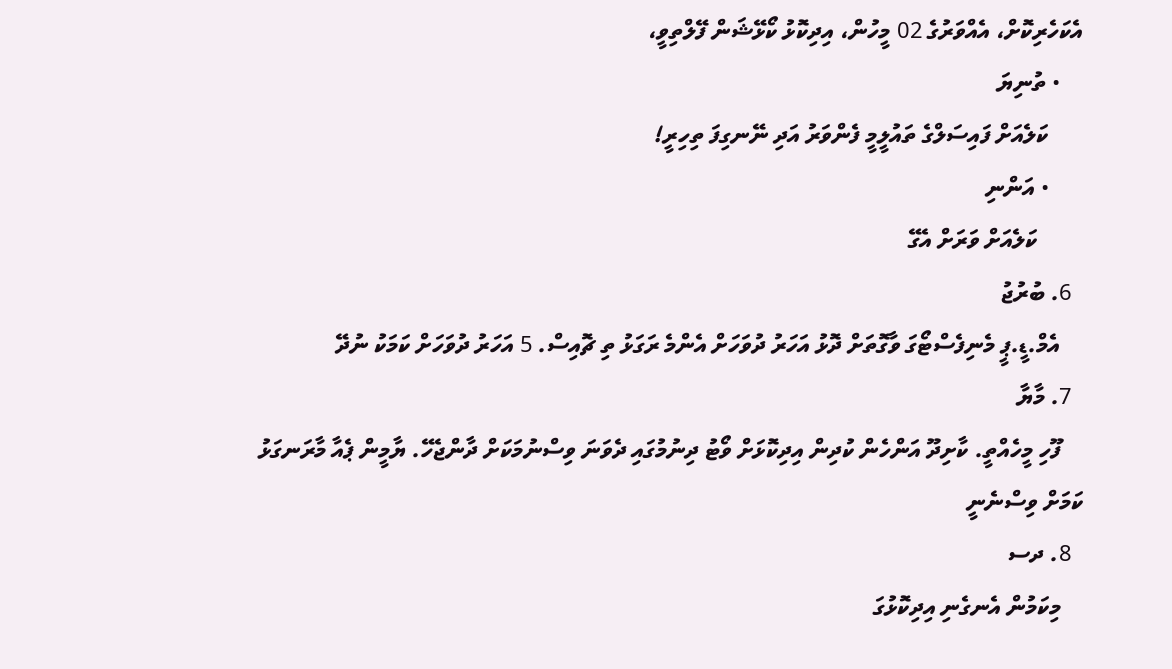އެކަހެރިކޮށް، އެއްވަރުގެ 02 މީހުން، އިދިކޮޅު ކޯޅޭޝަން ފޭލްތިވީ،
    • ތުނިޔަ
      ކަލެއަށް ފައިސަލްގެ ތައުލީމީ ފެންވަރު އަދި ނޭނގިފަ ތިހިރީ!
      • އަންނި
        ކަލެއަށް ވަރަށް އެގޭ
  6. ބުރުޖު
    އެމް.ޑީ.ޕީ މެނިފެސްޓޯގަ ވާގޮތަށް ދޮޅު އަހަރު ދުވަހަށް އެންމެ ރަގަޅު ތި ޗޮއިސް. 5 އަހަރު ދުވަހަށް ކަމަކު ނުދޭ
  7. މާޔާ
    ފޫހި މީހެއްތީ. ކާށިދޫ އަންހެން ކުދިން އިދިކޮޅަށް ވޯޓު ދިނުމުގައި ދެވަނަ ވިސްނުމަކަށް ދާންޖެހޭ. ޔާމީން ޕެއާ މާރަނގަޅު ކަމަށް ވިސްނެނީ
  8. ދސ
    މިކަމުން އެނގެނި އިދިކޮޅުގަ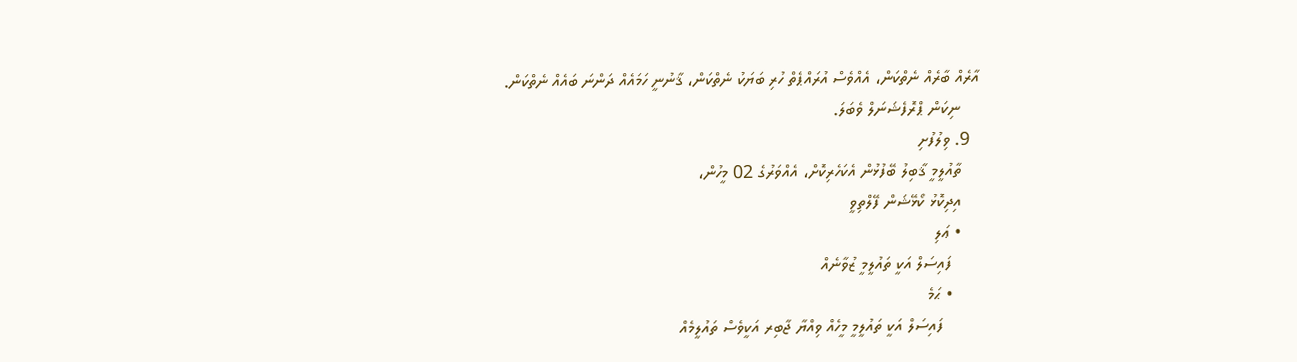އާރެއް ބާރެއް ނެތްކަން، އެއްވެސް އުރައްޕެތް ހުރި ބަޔަކު ނެތްކަން، ޤާނުނީ ހަމައެއް ދަންނަ ބައެއް ނެތްކަން.
    ނިކަން ޕްރޮފެޝަނަލް ވެބަލަ.
  9. ވިލުފުށި
    ތާއުލީމީ ޤާބިލު ބޭފުޅުން އެކަހެރިކޮށް، އެއްވަރުގެ 02 މީހުން،
    އިދިކޮޅު ކޯޅޭޝަން ފޭލްތިވީ
    • ޢަލި
      ފައިސަލް އަކީ ތައުލީމީ ޒުވާނެއް
      • ޙަމެ
        ފައިސަލް އަކީ ތައުލީމީ މީހެއް ވިއްޔާ ޖާބިރ އަކީވެސް ތައުލީމެއް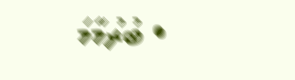• ބުރުމާމަ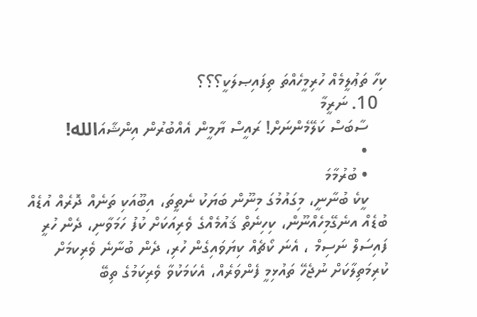ކިހާ ތަޢުލީމެއް ހުރިމީހެއްތަ ތިފައިޞލަކީ؟؟؟
  10. ނަރީމާ
    ސާބަސް ކަލޭމެންނަށް! ރައީސް ޔާމީން އެއްބުރުން އިންޝާއަالله!
    •
    • ބުރުމާމަ
    ކީކެ ބުނާނީ، މިގައުމުގަ މިނޫން ބަޔަކު ނެތީތަ، އިބޫއަކި ތަނެއް ދޮރެއް އުޑެއް ބުޑެއް އނެގޭމިހެއްނޫން، ކިހިނެތް ޤައުމެއްގެ ވެރިއަކަށް ކުފު ހަމަވާނި، ދެން ހުރީ ފައިސަލް ނަސިމް ، އެނަ ކޯޗެއް ކިޔަވައިގެން ހުރި، ދެން ބުނާނެ ވެރިކމަށް ކުރިމަތިލާކަށް ނުޖެހޭ ތައުޅިމީ ފެންވަރެއް، އެކަމަކުވާ ވެރިކަމުގެ ތިބޭ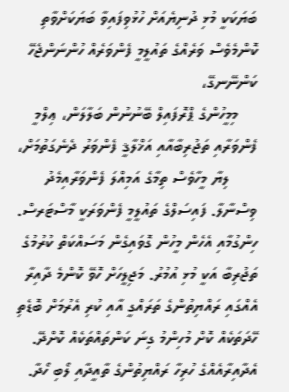ބަޔަކަކީ މުޅި ދުނިޔެއަށް ހުޅުވިފައިވާ ބަޔަކަށްވާތި ކޮންމެވެސް ވަރެއްގެ ތައުލީމީ ފެންވަރެއް ހުންނަންޖެހޭ ކަންނޭނގޭ،
    މިމީހުންގެ ޕްރޮފައިލް ބޭނުނުން ބަލާލަން، ޢިލްމީ ފެންވަރާއި ތަޖުރިބާއާއި އަޚްލާޤީ ފެންވަރު ދެނެގަތުމަށް،
      ލިޔާ މީހާވެސް ތިމާގެ އަމިއްލަ ފެންވަރާއިމެދު ވިސްނާލާ. ފައިސަލްގެ ތައުލީމީ ފެންވަރަކީ މާސްޓަރސް. ހިންގުމާއި އެހެން މީހުން ގޮވައިގެން މަސައްކަތް ކުރުމުގެ ތަޖުރިބާ އަކީ މުޅި އުމުރު. މަޖިލީހަށް ހޮވޭ ކޮންމެ ދާއިރާ އެއްގައި ރައްޔިތުންގެ ތަރައްގީ އާއި ކުރި އެރުމަށް ބޮޑެތި ހޭދަތަކެއް ކޮށް މުހިންމު ގިނަ ކަންތައްތަކެއް ކޮށްދޭ. އެދާއިރާއެއްގެ ހުރިހާ ރައްޔިތުންގެ ތާއީދާއި ލޯބި ހޯދާ.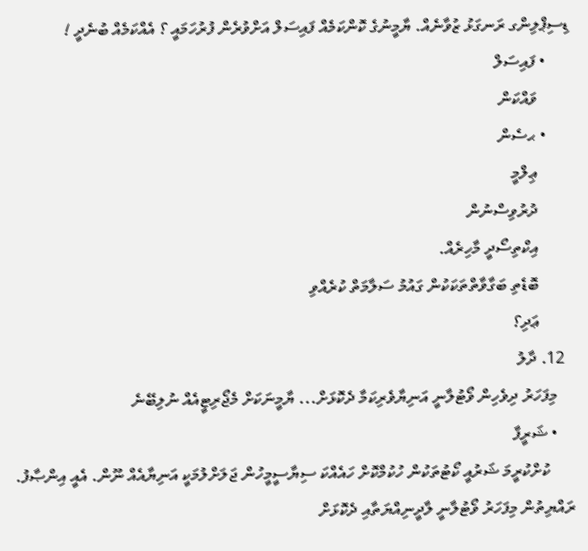ޑިސިޕްލިންގ ރަނގަޅު ޒުވާނެއް. ޔާމީނުގެ ކޮންކަމެއް ފައިސަލް އަށްވުރެން ފުރުހަމައީ ؟ އެއްކަމެއް ބުނެދީ !
      • ފައިސަލް
        ވައްކަން
      • ޙސެން
        ޢިލްމީ
        ދުރުވިސްނުން
        އިކްތިސޯދީ މާހިރެއް.
        ބޮޑެތި ބަގާވާތްތަކަކުން ގައުމު ސަލާމަތް ކުރެއްވި
        ޢަދި؟
  12. ދާލު
    މިފަހަރު ދިވެހިން ވޯޓުލާނީ އަނިޔާވެރިކަމާ ދެކޮޅަށް... ޔާމީނަކަށް މެޖޯރިޓީއެއް ނުލިބޭނެ
    • ޝަރީފާ
      ކުށްކުރީމަ ޝަރުއީ ކޯޓުތަކުން ހުކުމްކޮށް ހައެއްކަ ސިޔާސީމީހުން ޖަލަށްލުމަކީ އަނިޔާއެއް ނޫން. އެއީ އިންޞާފު. ރައްޔިތުން މިފަހަރު ވޯޓުލާނީ ލާދީނިއްޔަތާއި ދެކޮޅަށް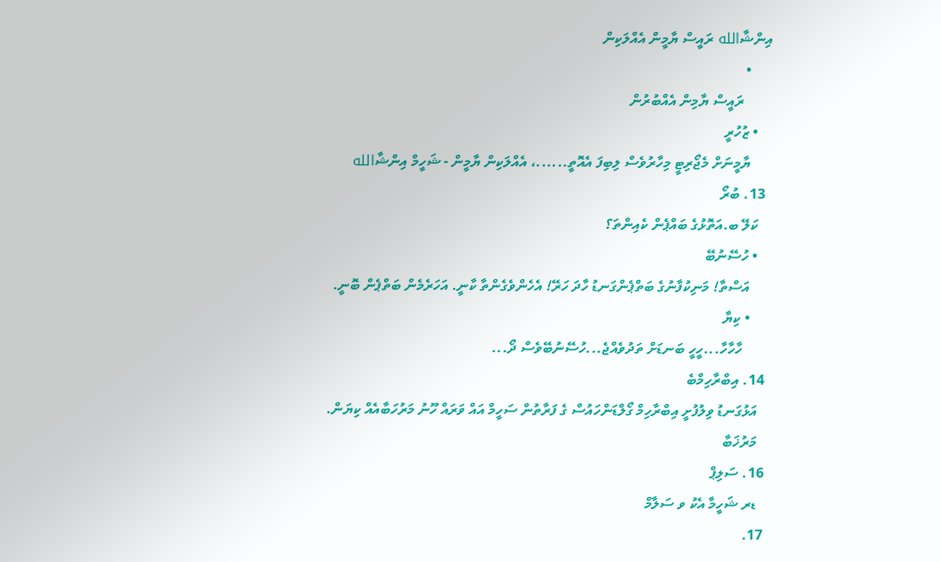އިންޝާالله ރައީސް ޔާމީން އެއްލަކިން
      •
        ރައީސް ޔާމިން އެއްބުރުން
    • ޒުހުރީ
      ޔާމީނަށް މެޖޯރިޓީ މިހާރުވެސް ލިބިފަ އެއޮތީ......، އެއްލަކިން ޔާމީން - ޝަހީމް އިންޝާالله
  13. ބުރޯ
    ކަލޭ ބ.އަތޮޅުގެ ބައްޕެން ކެއިންތަ؟
    • ހުސޭނުބޭ
      އަސްތާ! މަނިކުފާނުގެ ބަތްޕެންގަނޑު ހާދަ ހަރޭ! އެހެންވެގެންތާ ކާނީ. އަހަރެމެން ބަތްޕެން ބޮނީ.
      • ކިޔާ
        ހާހާހާ...ހީހީ ބަނޑަށް ތަދުވެއްޖެ...ހުސޭނުބޭވެސް ދޯ...
  14. އިބްރާހިމްބެ
    އަޅުގަނޑު ވިލުފުށީ އިބްރާހިމް ގޯލްޑަންހައުސް ގެ ފަރާތުން ސަހީމް އައް ވަރައް ހޫނު މަރުހަބާއެއް ކިޔަން.
    މަރުޚަބާ
  16. ސަލިޕް
    ޑރ ޝަހީމާ އެކު ވ ސަލާމް
  17.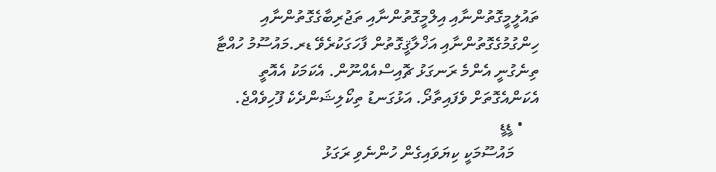ތައުލީމީގޮތުންނާއި އިލްމީގޮތުންނާއި ތަޖުރިބާގެގޮތުންނާއި ހިންގުމުގެގޮތުންނާއި އަޚްލާޤީގޮތުން ފާހަގަކުރެވޭ ޑރ.މައުސޫމު ހުއްޓާ ތިނެގުނީ އެންމެ ރަނގަޅު ޗޮއިސްއެއްނޫން. އެކަމަކު އެއޮތީ އެކަންއެގޮތަށް ވެފައިތާދޯ. އަޅުގަނޑު ތިކޯލިޝަންދެކެ ފޫހިވެއްޖެ.
    • ޑީޑީ
      މައުސޫމަކީ ކިޔަވައިގެން ހުންނެވި ރަގަޅު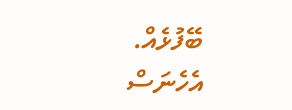ބޭފުޅެއް. އެހެނަސް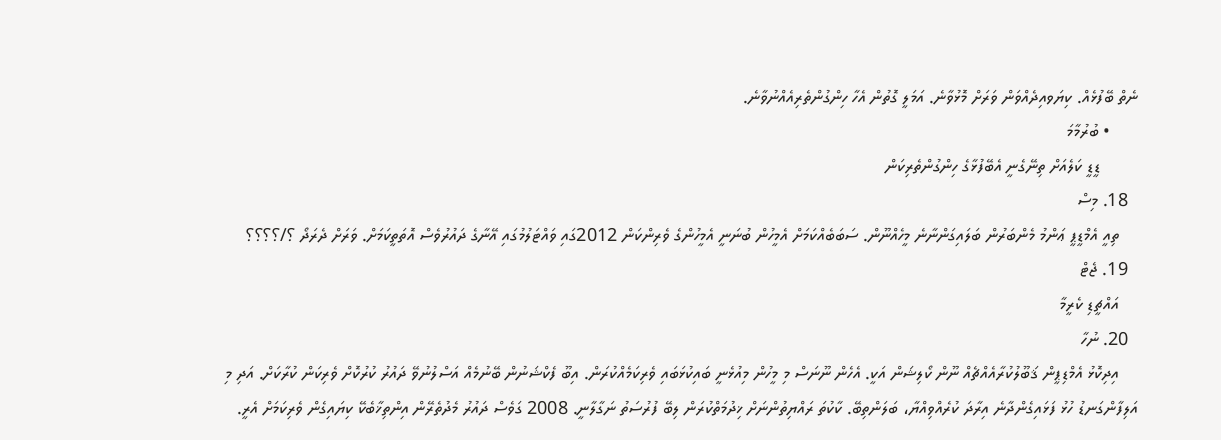ނެތް ބޭފުޅެއް. ކިޔަވއިދެއްވަން ވަރަށް މޮޅުވާނެ. އަމަލީ ގޮތުން އެހާ ހިންގުންތެރިއެއްނުވާނެ.
      • ބުރުމާމަ
        ޑީޑީ ކަލެއަށް ތިނޭގެނީ އެބޭފުޅާގެ ހިންގުންތެރިކަން
  18. މިސް
    ތިއީ އެމްޑީޕީ ޢަންމު މެންބަރުން ބަލައިގަންނާނެ މީހެއްނޫން. ސަބަބެއްކަމަށް އެމީހުން ބުނަނީ އެމީހުންގެ ވެރިންކަން 2012ގައި ވައްޓަލުމުގައި އޭނާގެ ދައުރުވެސް އޮތަތީކަމަށް. ވަރަށް ދެރަދޯ ؟/؟؟؟؟
  19. ޖެޓް
    އައްޗީޑި ކެރީމާ
  20. ނުހާ
    އިދިކޮޅު އެމްޑިޕީން ޤަބޫލުކުރާއެއްޗެއް ނޫން ކޯލިޝަން އަކީ. އެހެން ނޫނަސް މި މީހުން މިއުޅެނީ ބައިކުޅަބައި ވެރިކަމެއްކުރަން. އިބޫ ފެކްޝަނުން ބޭނުމެއް އަސްލުނުވޭ ދައުރު ކުރުކޮށް ވެރިކަން ކުރާކަށް. އަދި މި އަލިފާންގަނޑު ހުޅު ފަޅައިގެންދާނެ އިރާދަ ކުރެއްވިއްޔާ، ބަލަންތިބޭ. ކާކުތަ ރައްޔިތުންނަށް ޚިދުމަތްކުރަން ލިބޭ ފުރުސަތު ނަގާލާނީ. 2008 ގަވެސް ދައުރު މެދުތެރޭން އިންތިޚާބެކޭ ކިޔައިގެން ވެރިކަމަށް އެރީ.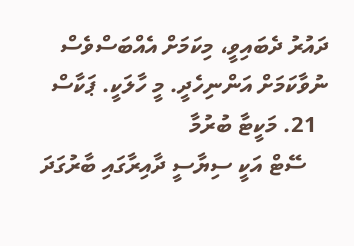ދައުރު ދެބައިވީ، މިކަމަށް އެއްބަސްވެސް ނުވާކަމަށް އަންނިހެދީ. މީ ހާލަކީ. ޕަކާސް
  21. މަކީޓާ ބުރުމާ
    ސޭޓް އަކީ ސިޔާސީ ދާއިރާގައި ބާރުގަދަ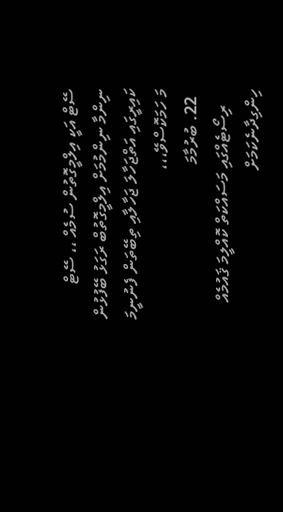ސޭޓް އަކީ އިލްމީގޮތުން ސުމެއް ،، ސޭޓް ނިންމާ ނިންމުމަށް އިލްމީގޮތުބް ރަގަޅު ބޭފުޅުން ކައިރީގައި އަތްޖަހާލަ ޖަހާލާއި ތިބޭތަން ފެނުނީމަ މަ ހަމަކޮސްވޭ،،،
  22. ބުރުމާމަ
    ރިސޯޓެއްގައި މަސައްކަތް ކޮއްލީމަ ޤައުމެއް ހިންގިދާނެކަމަށް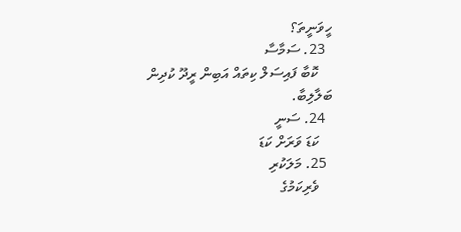ހީވަނީތަ؟
  23. ސަމާސާ
    ކޮބާ ފައިސަލް ކިތައް އަބިން ރީދޫ ކުދިން ބަލާލިބާ.
  24. ސަނީ
    ކަޑަ ވަރަށް ކަޑަ
  25. މަލަކުރި
    ވެރިކަމުގެ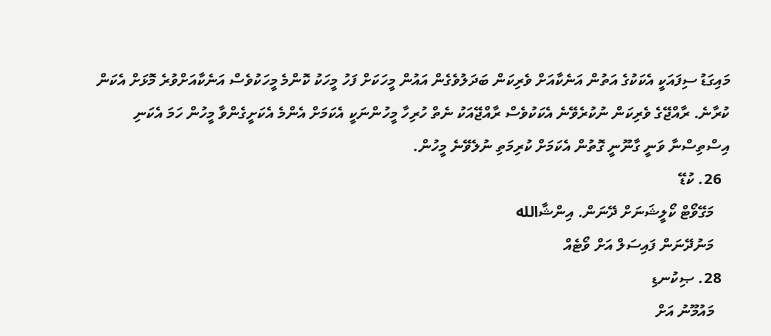މައިގަޑު ސިފައަކީ އެކަކުގެ އަތުން އަނެކާއަށް ވެރިކަން ބަދަލުވެގެން އައުން މީހަކަށް ފަހު މީހަކު ކޮންމެ މީހަކުވެސް އަނެކާއަށްވުރެ މޮޅަށް އެކަން ކުރާނެ. ރާއްޖޭގެ ވެރިކަން ނުކުރެވޭނެ އެކަކުވެސް ރާއްޖޭއަކު ނެތް ހުރިހާ މީހުންނަކީ އެކަމަށް އެންމެ އެކަށީގެންވާ މީހުން ހަމަ އެކަނި އިސްތިސްނާ ވަނީ ގާނޫނީ ގޮތުން އެކަމަށް ކުރިމަތި ނުލެވޭނެ މީހުން.
  26. ކުޑޭ
    މަގޭވޯޓް ކޯލީޝަނަށް ދޭނަން. އިންޝާالله
    މަނުދޭނަން ފައިސަލް އަށް ވޯޓެއް
  28. ޞިކުނޑި
    މައުމޫނު އަށް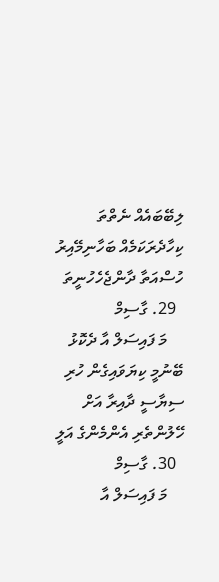ލިބޭބައެއް ނެތްތަ ކިހާދެރަކަމެއް ބަހާނިމޭއިރު ހުސްއަތާ ދާންޖެހެހުނީތަ
  29. ގާސިމް
    މަ ފައިސަލް އާ ދެކޮޅު ބޭނުމީ ކިޔަވައިގެން ހުރި ސިޔާސީ ދާއިރާ އަށް ހޭލުންތެރި އެންމެންގެ އަލީ
  30. ގާސިމް
    މަ ފައިސަލް އާ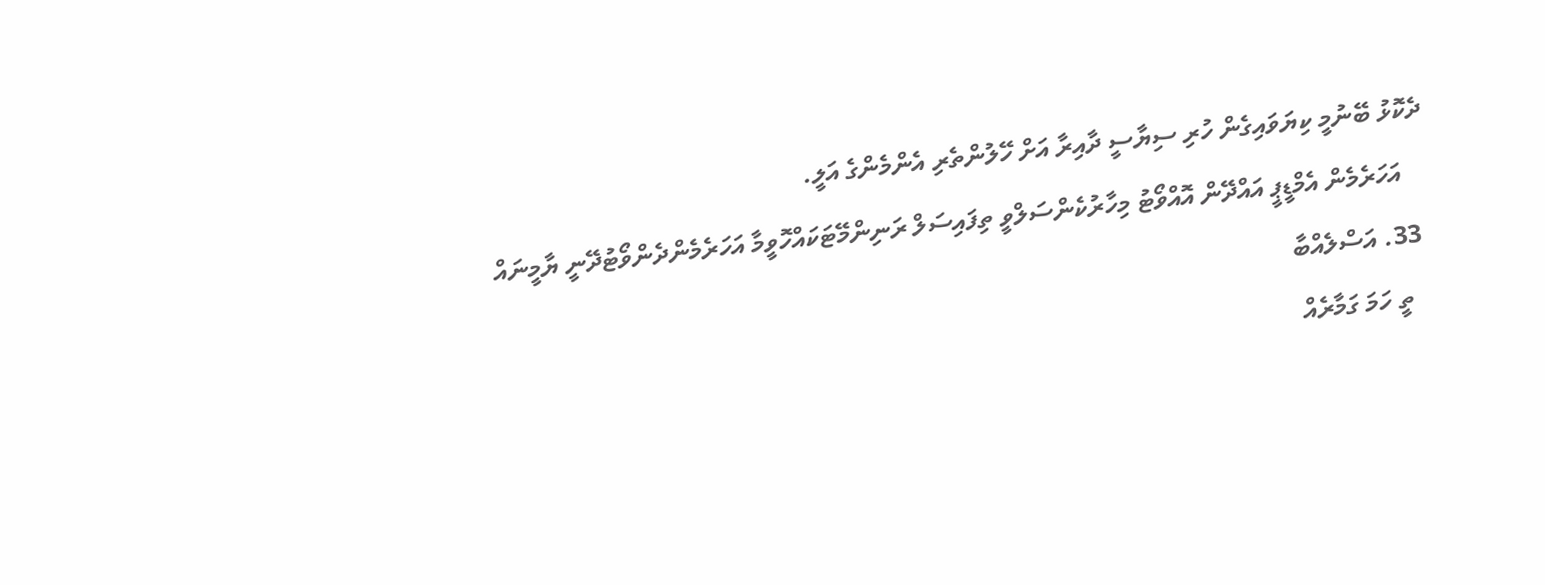ދެކޮޅު ބޭނުމީ ކިޔަވައިގެން ހުރި ސިޔާސީ ދާއިރާ އަށް ހޭލުންތެރި އެންމެންގެ އަލީ.
    އަހަރެމެން އެމްޑީޕީ އައްދޭން އޮއްވޯޓު މިހާރުކެންސަލްވީ ތިފައިސަލް ރަނިންމޭޓަކައްހޮވީމާ އަހަރެމެންދެންވޯޓުދޭނީ ޔާމީނައް
  33. އަސްލެއްބާ
    ތީ ހަމަ ގަމާރެއް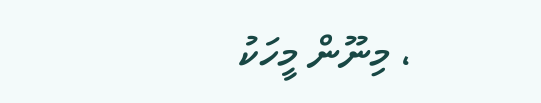، މިނޫން މީހަކު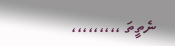ނެތީތަ ،،،،،،،،،